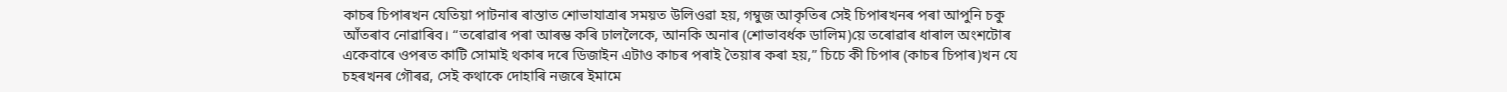কাচৰ চিপাৰখন যেতিয়া পাটনাৰ ৰাস্তাত শোভাযাত্ৰাৰ সময়ত উলিওৱা হয়, গম্বুজ আকৃতিৰ সেই চিপাৰখনৰ পৰা আপুনি চকু আঁতৰাব নোৱাৰিব। “তৰোৱাৰ পৰা আৰম্ভ কৰি ঢাললৈকে, আনকি অনাৰ (শোভাবৰ্ধক ডালিম)য়ে তৰোৱাৰ ধাৰাল অংশটোৰ একেবাৰে ওপৰত কাটি সোমাই থকাৰ দৰে ডিজাইন এটাও কাচৰ পৰাই তৈয়াৰ কৰা হয়,” চিচে কী চিপাৰ (কাচৰ চিপাৰ)খন যে চহৰখনৰ গৌৰৱ, সেই কথাকে দোহাৰি নজৰে ইমামে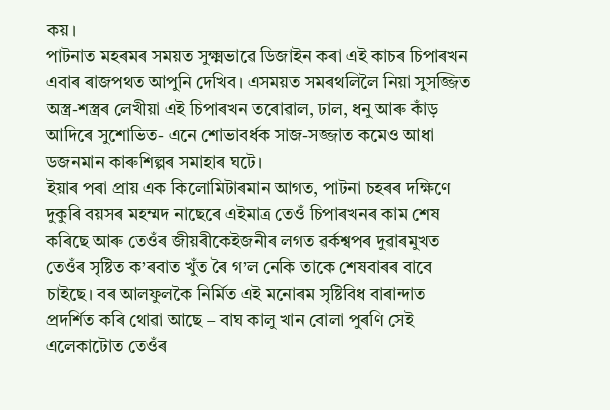কয়।
পাটনাত মহৰমৰ সময়ত সুক্ষ্মভাৱে ডিজাইন কৰা এই কাচৰ চিপাৰখন এবাৰ ৰাজপথত আপুনি দেখিব। এসময়ত সমৰথলিলৈ নিয়া সুসজ্জিত অস্ত্ৰ-শস্ত্ৰৰ লেখীয়া এই চিপাৰখন তৰোৱাল, ঢাল, ধনু আৰু কাঁড় আদিৰে সুশোভিত- এনে শোভাবৰ্ধক সাজ-সজ্জাত কমেও আধা ডজনমান কাৰুশিল্পৰ সমাহাৰ ঘটে।
ইয়াৰ পৰা প্ৰায় এক কিলোমিটাৰমান আগত, পাটনা চহৰৰ দক্ষিণে দুকুৰি বয়সৰ মহম্মদ নাছেৰে এইমাত্ৰ তেওঁ চিপাৰখনৰ কাম শেষ কৰিছে আৰু তেওঁৰ জীয়ৰীকেইজনীৰ লগত ৱৰ্কশ্বপৰ দুৱাৰমুখত তেওঁৰ সৃষ্টিত ক’ৰবাত খুঁত ৰৈ গ’ল নেকি তাকে শেষবাৰৰ বাবে চাইছে। বৰ আলফুলকৈ নিৰ্মিত এই মনোৰম সৃষ্টিবিধ বাৰান্দাত প্ৰদৰ্শিত কৰি থোৱা আছে – বাঘ কালু খান বোলা পুৰণি সেই এলেকাটোত তেওঁৰ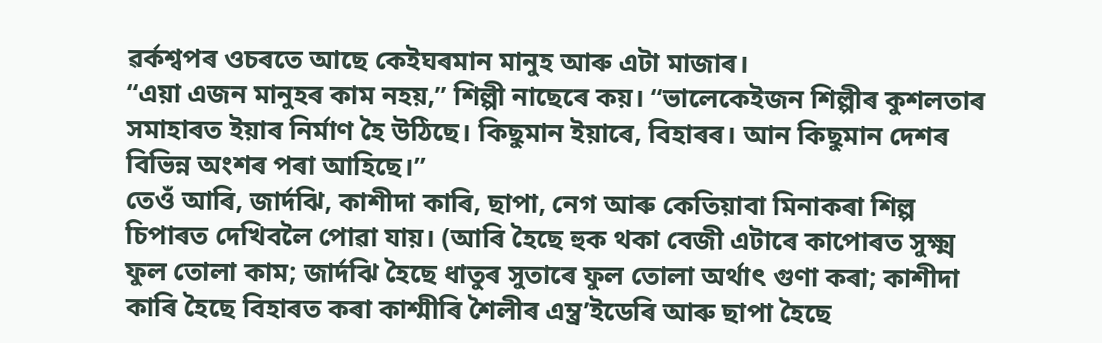ৱৰ্কশ্বপৰ ওচৰতে আছে কেইঘৰমান মানুহ আৰু এটা মাজাৰ।
“এয়া এজন মানুহৰ কাম নহয়,” শিল্পী নাছেৰে কয়। “ভালেকেইজন শিল্পীৰ কুশলতাৰ সমাহাৰত ইয়াৰ নিৰ্মাণ হৈ উঠিছে। কিছুমান ইয়াৰে, বিহাৰৰ। আন কিছুমান দেশৰ বিভিন্ন অংশৰ পৰা আহিছে।”
তেওঁ আৰি, জাৰ্দঝি, কাশীদা কাৰি, ছাপা, নেগ আৰু কেতিয়াবা মিনাকৰা শিল্প চিপাৰত দেখিবলৈ পোৱা যায়। (আৰি হৈছে হুক থকা বেজী এটাৰে কাপোৰত সুক্ষ্ম ফুল তোলা কাম; জাৰ্দঝি হৈছে ধাতুৰ সুতাৰে ফুল তোলা অৰ্থাৎ গুণা কৰা; কাশীদা কাৰি হৈছে বিহাৰত কৰা কাশ্মীৰি শৈলীৰ এম্ব্ৰ’ইডেৰি আৰু ছাপা হৈছে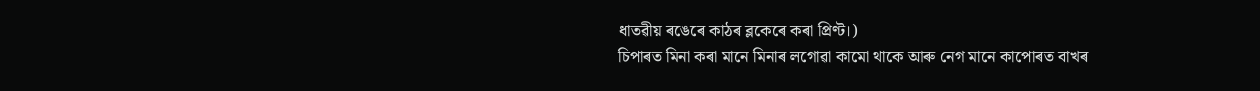ধাতৱীয় ৰঙেৰে কাঠৰ ব্লকেৰে কৰা প্ৰিণ্ট।)
চিপাৰত মিনা কৰা মানে মিনাৰ লগোৱা কামো থাকে আৰু নেগ মানে কাপোৰত বাখৰ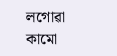লগোৱা কামো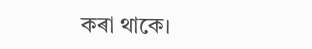কৰা থাকে।